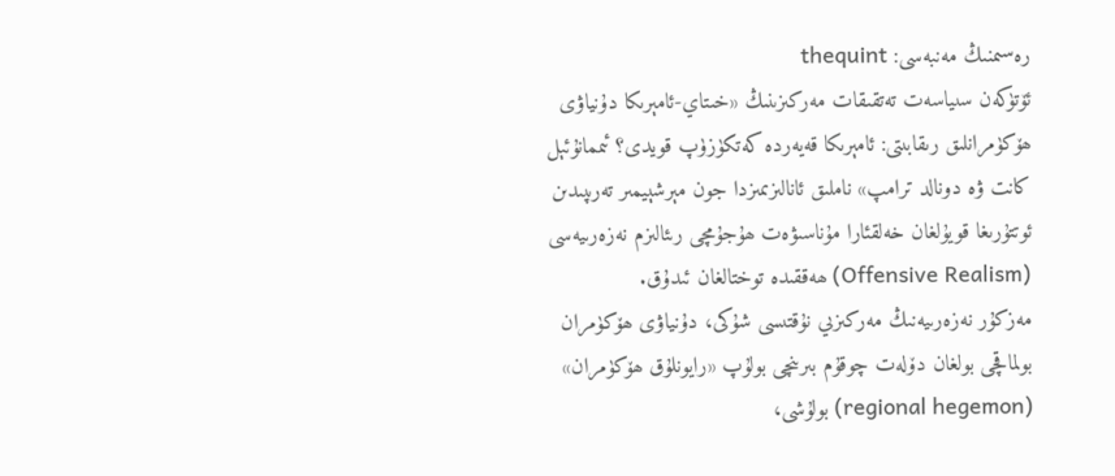رەسىمنىڭ مەنبەسى: thequint
ئۆتۈكەن سىياسەت تەتقىقات مەركىزىنىڭ «خىتاي-ئامېرىكا دۇنياۋى ھۆكۈمرانلىق رىقابىتى: ئامېرىكا قەيەردە كەتكۈزۈپ قويدى؟ ئىممانۇئېل كانت ۋە دونالد ترامپ» ناملىق ئانالىزىمىزدا جون مېرشېيمىر تەرىپىدىن ئوتتۇرىغا قويۇلغان خەلقئارا مۇناسىۋەت ھۇجۇمچى رىئالىزم نەزەرىيەسى (Offensive Realism) ھەققىدە توختالغان ئىدۇق.
مەزكۇر نەزەرىيەنىڭ مەركىزىي نۇقتىسى شۇكى، دۇنياۋى ھۆكۈمران بولماقچى بولغان دۆلەت چوقۇم بىرىنچى بولۇپ «رايونلۇق ھۆكۈمران» (regional hegemon) بولۇشى،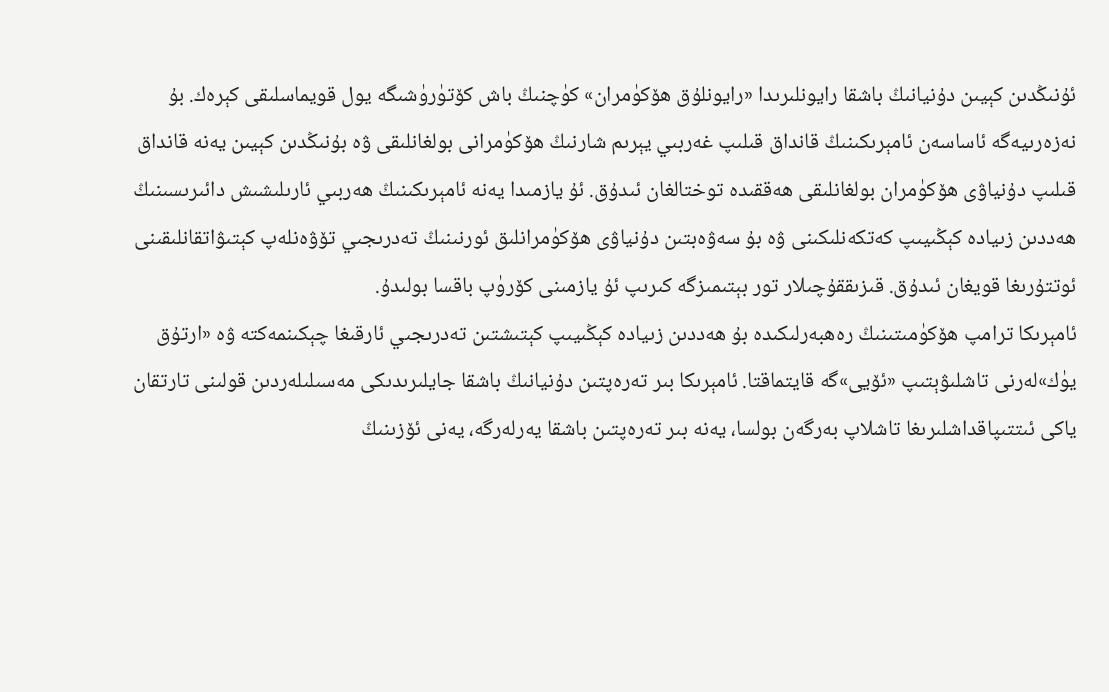ئۇنىڭدىن كېيىن دۇنيانىڭ باشقا رايونلىرىدا «رايونلۇق ھۆكۈمران» كۈچنىڭ باش كۆتۈرۈشىگە يول قويماسلىقى كېرەك. بۇ نەزەرىيەگە ئاساسەن ئامېرىكىنىڭ قانداق قىلىپ غەربىي يېرىم شارنىڭ ھۆكۈمرانى بولغانلىقى ۋە بۇنىڭدىن كېيىن يەنە قانداق قىلىپ دۇنياۋى ھۆكۈمران بولغانلىقى ھەققىدە توختالغان ئىدۇق. ئۇ يازمىدا يەنە ئامېرىكىنىڭ ھەربىي ئارىلىشىش دائىرىسىنىڭ ھەددىن زىيادە كېڭىيىپ كەتكەنلىكىنى ۋە بۇ سەۋەبتىن دۇنياۋى ھۆكۈمرانلىق ئورنىنىڭ تەدرىجىي تۆۋەنلەپ كېتىۋاتقانلىقىنى ئوتتۇرىغا قويغان ئىدۇق. قىزىققۇچىلار تور بېتىمىزگە كىرىپ ئۇ يازمىنى كۆرۈپ باقسا بولىدۇ.
ئامېرىكا ترامپ ھۆكۈمىتىنىڭ رەھبەرلىكىدە بۇ ھەددىن زىيادە كېڭىيىپ كېتىشتىن تەدرىجىي ئارقىغا چېكىنمەكتە ۋە «ارتۇق يۈك»لەرنى تاشلىۋېتىپ «ئۆيى»گە قايتماقتا. ئامېرىكا بىر تەرەپتىن دۇنيانىڭ باشقا جايلىرىدىكى مەسىلىلەردىن قولىنى تارتقان ياكى ئىتتىپاقداشلىرىغا تاشلاپ بەرگەن بولسا، يەنە بىر تەرەپتىن باشقا يەرلەرگە، يەنى ئۆزىنىڭ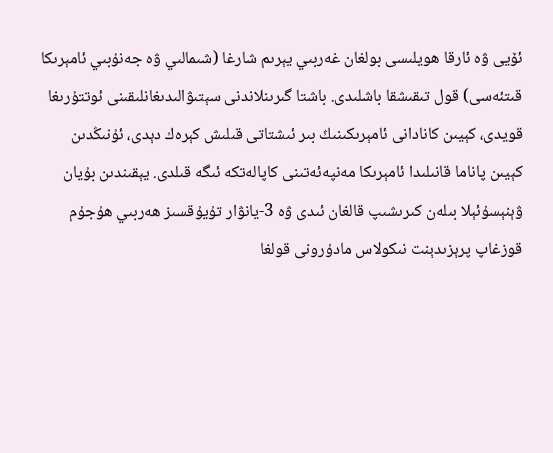ئۆيى ۋە ئارقا ھويلىسى بولغان غەربىي يېرىم شارغا (شىمالىي ۋە جەنۇبىي ئامېرىكا قىتئەسى) قول تىقىشقا باشلىدى. باشتا گىرىنلاندنى سېتىۋالىدىغانلىقىنى ئوتتۇرىغا قويدى، كېيىن كانادانى ئامېرىكىنىڭ بىر ئىشتاتى قىلىش كېرەك دېدى، ئۇنىڭدىن كېيىن پاناما قانىلىدا ئامېرىكا مەنپەئەتىنى كاپالەتكە ئىگە قىلدى. يېقىندىن بۇيان ۋېنېسۇئېلا بىلەن كىرىشىپ قالغان ئىدى ۋە 3-يانۋار تۇيۇقسىز ھەربىي ھۇجۇم قوزغاپ پرېزىدېنت نىكولاس مادۇرونى قولغا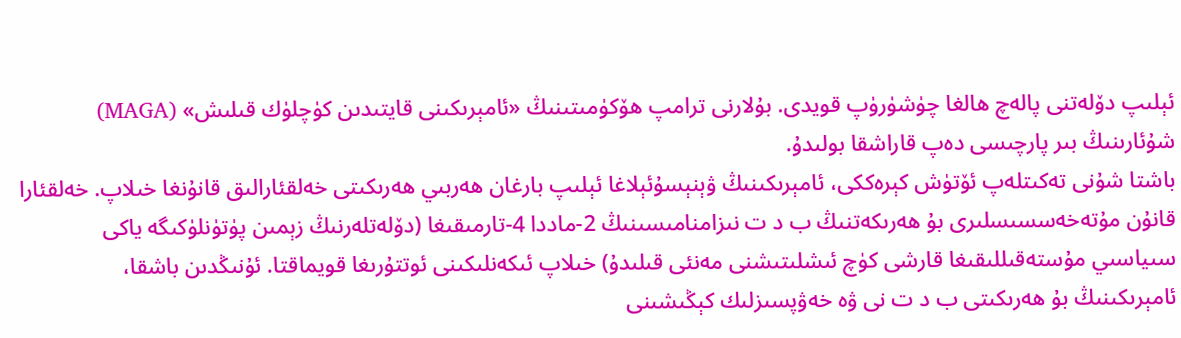ئېلىپ دۆلەتنى پالەچ ھالغا چۈشۈرۈپ قويدى. بۇلارنى ترامپ ھۆكۈمىتىنىڭ «ئامېرىكىنى قايتىدىن كۈچلۈك قىلىش» (MAGA) شۇئارىنىڭ بىر پارچىسى دەپ قاراشقا بولىدۇ.
باشتا شۇنى تەكىتلەپ ئۆتۈش كېرەككى، ئامېرىكىنىڭ ۋېنېسۇئېلاغا ئېلىپ بارغان ھەربىي ھەرىكىتى خەلقئارالىق قانۇنغا خىلاپ. خەلقئارا قانۇن مۇتەخەسسىسلىرى بۇ ھەرىكەتنىڭ ب د ت نىزامنامىسىنىڭ 2-ماددا 4-تارمىقىغا (دۆلەتلەرنىڭ زېمىن پۈتۈنلۈكىگە ياكى سىياسىي مۇستەقىللىقىغا قارشى كۈچ ئىشلىتىشنى مەنئى قىلىدۇ) خىلاپ ئىكەنلىكىنى ئوتتۇرىغا قويماقتا. ئۇنىڭدىن باشقا، ئامېرىكىنىڭ بۇ ھەرىكىتى ب د ت نى ۋە خەۋپسىزلىك كېڭىشىنى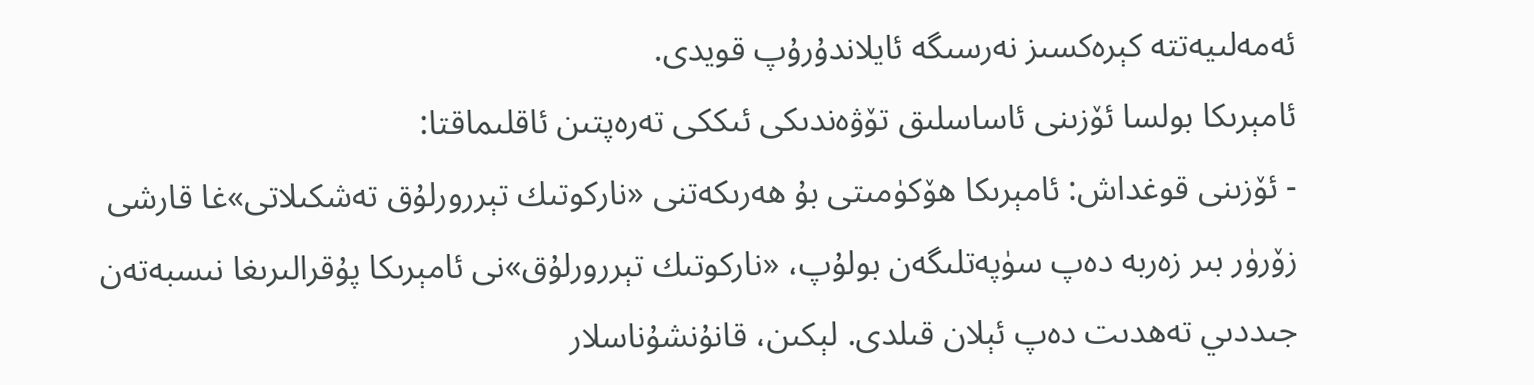ئەمەلىيەتتە كېرەكسىز نەرسىگە ئايلاندۇرۇپ قويدى.
ئامېرىكا بولسا ئۆزىنى ئاساسلىق تۆۋەندىكى ئىككى تەرەپتىن ئاقلىماقتا:
- ئۆزىنى قوغداش: ئامېرىكا ھۆكۈمىتى بۇ ھەرىكەتنى «ناركوتىك تېررورلۇق تەشكىلاتى»غا قارشى زۆرۈر بىر زەربە دەپ سۈپەتلىگەن بولۇپ، «ناركوتىك تېررورلۇق»نى ئامېرىكا پۇقرالىرىغا نىسبەتەن جىددىي تەھدىت دەپ ئېلان قىلدى. لېكىن، قانۇنشۇناسلار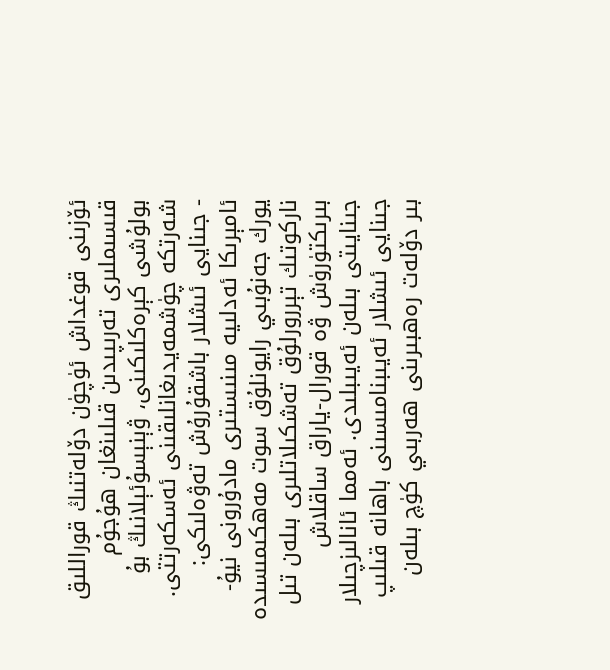ئۆزىنى قوغداش ئۈچۈن دۆلەتنىڭ قوراللىق قىسىملىرى تەرىپىدىن قىلىنغان ھۇجۇم بولۇشى كېرەكلىكىنى، ۋېنېسۇئېلانىڭ بۇ شەرتكە چۈشمەيدىغانلىقىنى ئەسكەرتتى.
- جىنايى ئىشلار باشقۇرۇش تەۋەلىكى: ئامېرىكا ئەدلىيە مىنىستىرى مادۇرونى نيۇ-يورك جەنۇبىي رايونلۇق سوت مەھكىمىسىدە ناركوتىك تېررورلۇق تەشكىلاتلىرى بىلەن تىل بىرىكتۈرۈش ۋە قورال-ياراق ساقلاش جىنايىتى بىلەن ئەيىبلىدى. ئەمما ئانالىزچىلار جىنايى ئىشلار ئەيىبنامىسىنى باھانە قىلىپ بىر دۆلەت رەھبىرىنى ھەربىي كۈچ بىلەن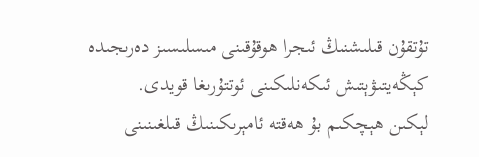تۇتقۇن قىلىشنىڭ ئىجرا ھوقۇقىنى مىسلىسىز دەرىجىدە كېڭەيتىۋېتىش ئىكەنلىكىنى ئوتتۇرىغا قويدى.
لېكىن ھېچكىم بۇ ھەقتە ئامېرىكىنىڭ قىلغىنىنى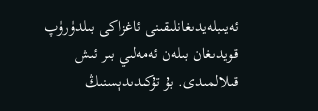ئەيىبلەيدىغانلىقىنى ئاغزاكى بىلدۈرۈپ قويدىغان بىلەن ئەمەلىي بىر ئىش قىلالمىدى. بۇ تۇكىدىدېسنىڭ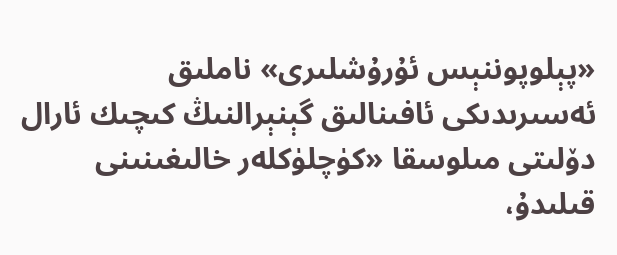«پېلوپوننېس ئۇرۇشلىرى» ناملىق ئەسىرىدىكى ئافىنالىق گېنېرالنىڭ كىچىك ئارال دۆلىتى مىلوسقا «كۈچلۈكلەر خالىغىنىنى قىلىدۇ،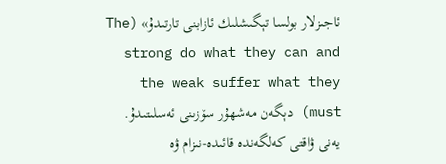ئاجىزلار بولسا تېگىشلىك ئازابنى تارتىدۇ» (The strong do what they can and the weak suffer what they must) دېگەن مەشھۇر سۆزىنى ئەسلىتىدۇ. يەنى ۋاقتى كەلگەندە قائىدە-نىزام ۋە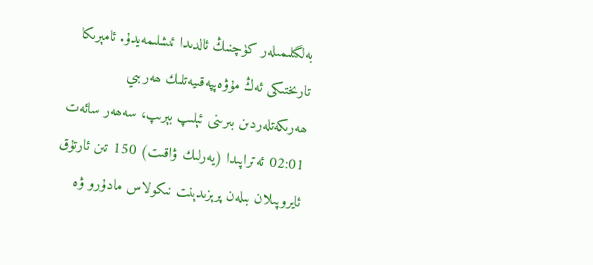بەلگىلىمىلەر كۈچنىڭ ئالدىدا ئىشلىمەيدۇ. ئامېرىكا تارىختىكى ئەڭ مۇۋەپپەقىيەتلىك ھەربىي ھەرىكەتلەردىن بىرىنى ئېلىپ بېرىپ، سەھەر سائەت 02:01 ئەتراپىدا (يەرلىك ۋاقىت) 150 تىن ئارتۇق ئايروپىلان بىلەن پرېزىدېنت نىكولاس مادۇرو ۋە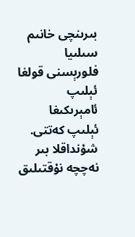بىرىنچى خانىم سىلىيا فلورېسنى قولغا ئېلىپ ئامېرىكىغا ئېلىپ كەتتى. شۇنداقلا بىر نەچچە نۇقتىلىق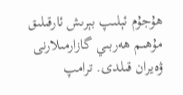ھۇجۇم ئېلىپ بېرىش ئارقىلىق مۇھىم ھەربىي گازارمىلارنى ۋەيران قىلدى. ترامپ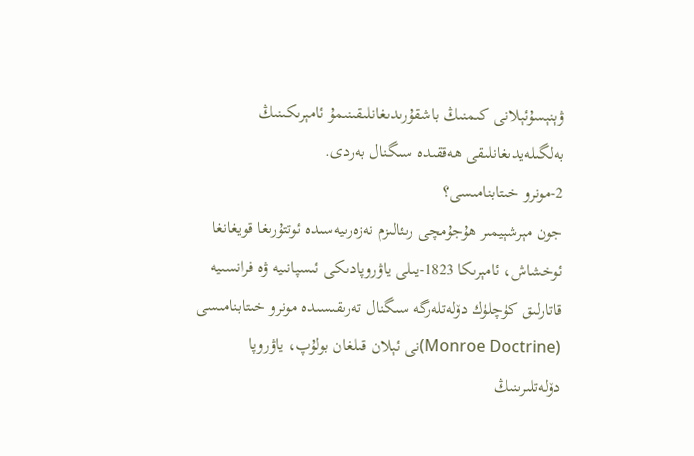ۋېنېسۇئېلانى كىمنىڭ باشقۇرىدىغانلىقىنىمۇ ئامېرىكىنىڭ بەلگىلەيدىغانلىقى ھەققىدە سىگنال بەردى.
2-مونرو خىتابنامىسى؟
جون مېرشېيمىر ھۇجۇمچى رىئالىزم نەزەرىيەسىدە ئوتتۇرىغا قويغانغا ئوخشاش، ئامېرىكا 1823-يىلى ياۋروپادىكى ئىسپانىيە ۋە فرانسىيە قاتارلىق كۈچلۈك دۆلەتلەرگە سىگنال تەرىقىسىدە مونرو خىتابنامىسى (Monroe Doctrine)نى ئېلان قىلغان بولۇپ، ياۋروپا دۆلەتلىرىنىڭ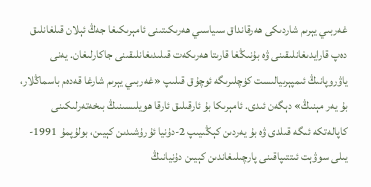غەربىي يېرىم شاردىكى ھەرقانداق سىياسىي ھەرىكىتىنى ئامېرىكىغا جەڭ ئېلان قىلغانلىق دەپ قارايدىغانلىقىنى ۋە بۇنىڭغا قارىتا ھەرىكەت قىلىدىغانلىقىنى جاكارلىغان. يەنى ياۋروپانىڭ ئىمپېرىيالىست كۈچلىرىگە ئوچۇق قىلىپ «غەربىي يېرىم شارغا قەدەم باسماڭلار، بۇ يەر مېنىڭ» دېگەن ئىدى. ئامېرىكا بۇ ئارقىلىق ئارقا ھويلىسىنىڭ بىخەتەرلىكىنى كاپالەتكە ئىگە قىلدى ۋە بۇ يەردىن كېڭىيىپ 2-دۇنيا ئۇرۇشىدىن كېيىن، بولۇپمۇ 1991-يىلى سوۋېت ئىتتىپاقىنى پارچىلىغاندىن كېيىن دۇنيانىڭ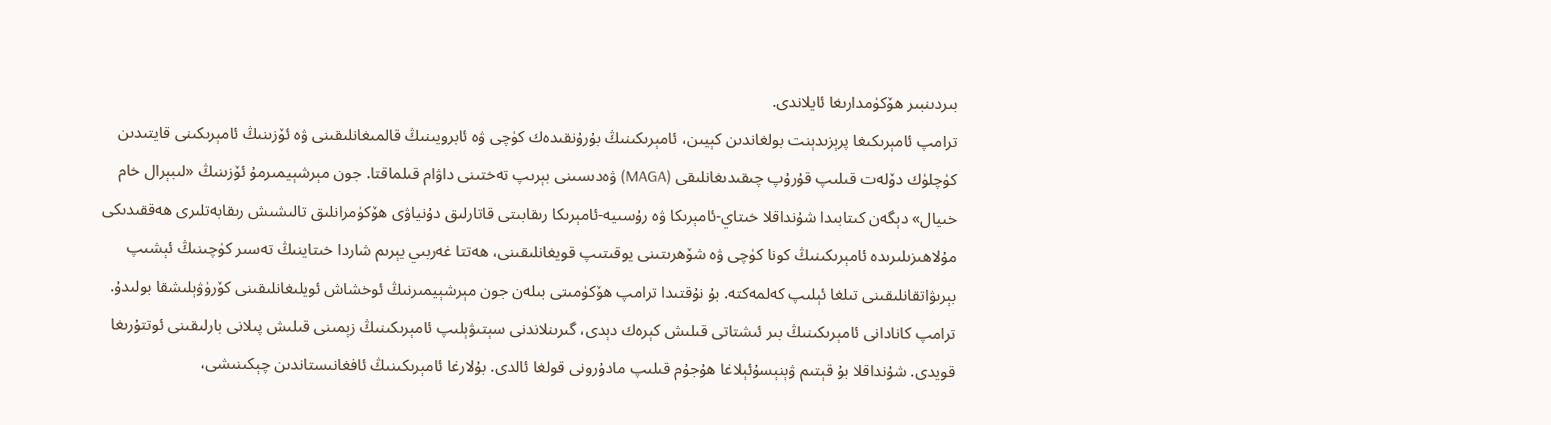بىردىنبىر ھۆكۈمدارىغا ئايلاندى.
ترامپ ئامېرىكىغا پرېزىدېنت بولغاندىن كېيىن، ئامېرىكىنىڭ بۇرۇنقىدەك كۈچى ۋە ئابرويىنىڭ قالمىغانلىقىنى ۋە ئۆزىنىڭ ئامېرىكىنى قايتىدىن كۈچلۈك دۆلەت قىلىپ قۇرۇپ چىقىدىغانلىقى (MAGA) ۋەدىسىنى بېرىپ تەختىنى داۋام قىلماقتا. جون مېرشېيمىرمۇ ئۆزىنىڭ «لىبېرال خام خىيال» دېگەن كىتابىدا شۇنداقلا خىتاي-ئامېرىكا ۋە رۇسىيە-ئامېرىكا رىقابىتى قاتارلىق دۇنياۋى ھۆكۈمرانلىق تالىشىش رىقابەتلىرى ھەققىدىكى مۇلاھىزىلىرىدە ئامېرىكىنىڭ كونا كۈچى ۋە شۆھرىتىنى يوقىتىپ قويغانلىقىنى، ھەتتا غەربىي يېرىم شاردا خىتاينىڭ تەسىر كۈچىنىڭ ئېشىپ بېرىۋاتقانلىقىنى تىلغا ئېلىپ كەلمەكتە. بۇ نۇقتىدا ترامپ ھۆكۈمىتى بىلەن جون مېرشېيمىرنىڭ ئوخشاش ئويلىغانلىقىنى كۆرۈۋېلىشقا بولىدۇ.
ترامپ كانادانى ئامېرىكىنىڭ بىر ئىشتاتى قىلىش كېرەك دېدى، گىرىنلاندنى سېتىۋېلىپ ئامېرىكىنىڭ زېمىنى قىلىش پىلانى بارلىقىنى ئوتتۇرىغا قويدى. شۇنداقلا بۇ قېتىم ۋېنېسۇئېلاغا ھۇجۇم قىلىپ مادۇرونى قولغا ئالدى. بۇلارغا ئامېرىكىنىڭ ئافغانىستاندىن چېكىنىشى،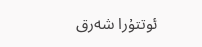ئوتتۇرا شەرق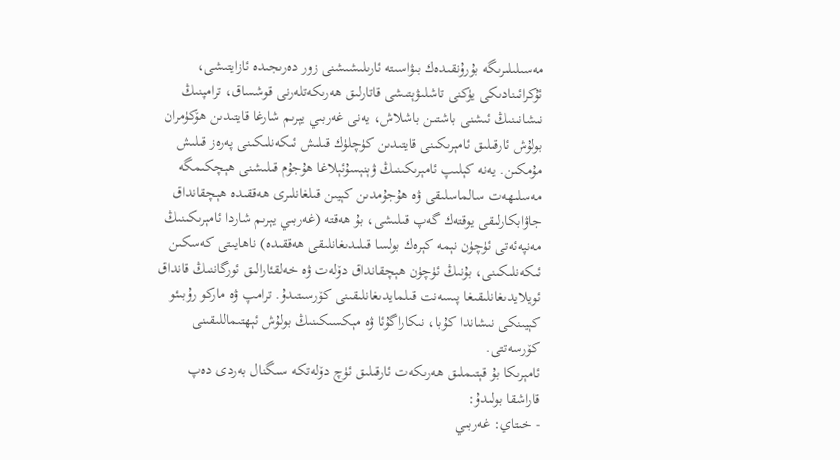مەسىلىلىرىگە بۇرۇنقىدەك بىۋاسىتە ئارىلىشىشنى زور دەرىجىدە ئازايتىشى، ئۇكرائىنادىكى يۈكنى تاشلىۋېتىشى قاتارلىق ھەرىكەتلەرنى قوشساق، ترامپنىڭ نىشانىنىڭ ئىشنى باشتىن باشلاش، يەنى غەربىي يېرىم شارغا قايتىدىن ھۆكۈمران بولۇش ئارقىلىق ئامېرىكىنى قايتىدىن كۈچلۈك قىلىش ئىكەنلىكىنى پەرەز قىلىش مۇمكىن. يەنە كېلىپ ئامېرىكىنىڭ ۋېنېسۇئېلاغا ھۇجۇم قىلىشنى ھېچكىمگە مەسلىھەت سالماسلىقى ۋە ھۇجۇمدىن كېيىن قىلغانلىرى ھەققىدە ھېچقانداق جاۋابكارلىقى يوقتەك گەپ قىلىشى، بۇ ھەقتە (غەربىي يېرىم شاردا ئامېرىكىنىڭ مەنپەئەتى ئۈچۈن نېمە كېرەك بولسا قىلىدىغانلىقى ھەققىدە) ناھايىتى كەسكىن ئىكەنلىكىنى، بۇنىڭ ئۈچۈن ھېچقانداق دۆلەت ۋە خەلقئارالىق ئورگاننىڭ قانداق ئويلايدىغانلىقىغا پىسەنت قىلمايدىغانلىقىنى كۆرسىتىدۇ. ترامپ ۋە ماركو رۇبىئو كېيىنكى نىشاندا كۇبا، نىكاراگۇئا ۋە مېكسىكىنىڭ بولۇش ئېھتىماللىقىنى كۆرسەتتى.
ئامېرىكا بۇ قېتىملىق ھەرىكەت ئارقىلىق ئۈچ دۆلەتكە سىگنال بەردى دەپ قاراشقا بولىدۇ:
- خىتاي: غەربىي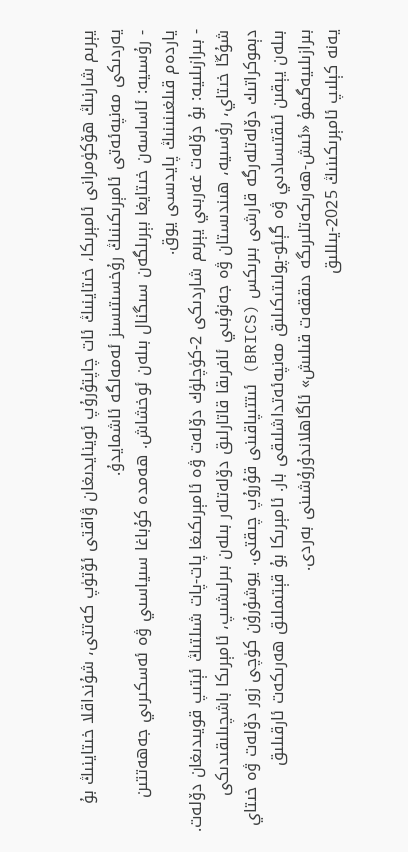يېرىم شارنىڭ ھۆكۈمرانى ئامېرىكا، خىتاينىڭ ئات چاپتۇرۇپ ئوينايدىغان ۋاقتى ئۆتۈپ كەتتى، شۇنداقلا خىتاينىڭ بۇ يەردىكى مەنپەئەتى ئامېرىكىنىڭ رۇخسىتىسىز ئەمەلگە ئاشمايدۇ.
- رۇسىيە: ئاساسەن خىتايغا بېرىلگەن سىگنال بىلەن ئوخشاش. ھەمدە كۇباغا سىياسىي ۋە ئەسكىرىي جەھەتتىن ياردەم قىلغىنىنىڭ پايدىسى يوق.
- بىرازىلىيە: بۇ دۆلەت غەربىي يېرىم شاردىكى 2-كۈچلۈك دۆلەت ۋە ئامېرىكىغا پات-پات شىلتىڭ ئېتىپ قويىدىغان دۆلەت. شۇڭا خىتاي، رۇسىيە، ھىندىستان ۋە جەنۇبىي ئافرىقا قاتارلىق دۆلەتلەر بىلەن بىرلىشىپ، ئامېرىكا باشچىلىقىدىكى دېموكراتىك دۆلەتلەرگە قارشى بىرىكس (BRICS) ئىتتىپاقىنى قۇرۇپ چىقتى. يوشۇرۇن كۈچى زور دۆلەت ۋە خىتاي بىلەن يېقىن ئىقتىسادىي ۋە گېئو-پولىتىكىلىق مەنپەئەتداشلىقى بار. ئامېرىكا بۇ قېتىملىق ھەرىكەت ئارقىلىق بىرازىلىيەگىمۇ «ئىش-ھەرىكەتلىرىگە دىققەت قىلىش» ئاگاھلاندۇرۇشىنى بەردى.
يەنە كېلىپ ئامېرىكىنىڭ 2025-يىللىق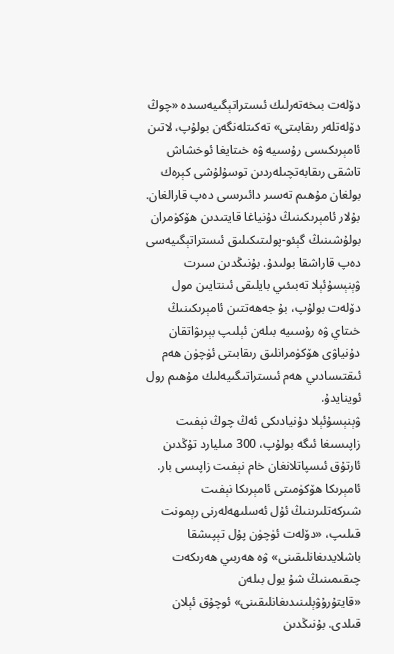دۆلەت بىخەتەرلىك ئىستراتېگىيەسىدە «چوڭ دۆلەتلەر رىقابىتى» تەكىتلەنگەن بولۇپ، لاتىن ئامېرىكىسى رۇسىيە ۋە خىتايغا ئوخشاش تاشقى رىقابەتچىلەردىن توسۇلۇشى كېرەك بولغان مۇھىم تەسىر دائىرىسى دەپ قارالغان. بۇلار ئامېرىكىنىڭ دۇنياغا قايتىدىن ھۆكۈمران بولۇشىنىڭ گېئو-پولىتىكىلىق ئىستراتېگىيەسى دەپ قاراشقا بولىدۇ. بۇنىڭدىن سىرت ۋېنېسۇئېلا تەبىئىي بايلىقى ئىنتايىن مول دۆلەت بولۇپ، بۇ جەھەتتىن ئامېرىكىنىڭ خىتاي ۋە رۇسىيە بىلەن ئېلىپ بېرىۋاتقان دۇنياۋى ھۆكۈمرانلىق رىقابىتى ئۈچۈن ھەم ئىقتىسادىي ھەم ئىستراتىگىيەلىك مۇھىم رول ئوينايدۇ.
ۋېنېسۇئېلا دۇنيادىكى ئەڭ چوڭ نېفىت زاپىسىغا ئىگە بولۇپ، 300 مىليارد تۇڭدىن ئارتۇق ئىسپاتلانغان خام نېفىت زاپىسى بار. ئامېرىكا ھۆكۈمىتى ئامېرىكا نېفىت شىركەتلىرىنىڭ ئۇل ئەسلىھەلەرنى رېمونت قىلىپ، «دۆلەت ئۈچۈن پۇل تېپىشقا باشلايدىغانلىقىنى» ۋە ھەربىي ھەرىكەت چىقىمىنىڭ شۇ يول بىلەن «قايتۇرۇۋېلىنىدىغانلىقىنى» ئوچۇق ئېلان قىلدى. بۇنىڭدىن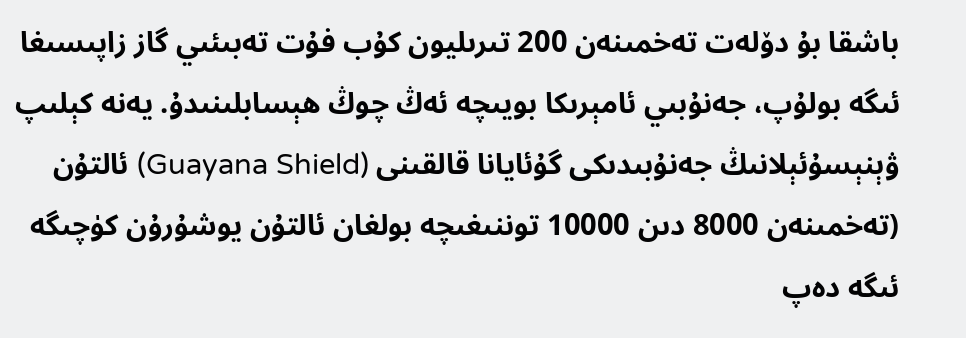باشقا بۇ دۆلەت تەخمىنەن 200 تىرىليون كۇب فۇت تەبىئىي گاز زاپىسىغا ئىگە بولۇپ، جەنۇبىي ئامېرىكا بويىچە ئەڭ چوڭ ھېسابلىنىدۇ. يەنە كېلىپ ۋېنېسۇئېلانىڭ جەنۇبىدىكى گۇئايانا قالقىنى (Guayana Shield) ئالتۇن (تەخمىنەن 8000 دىن 10000 توننىغىچە بولغان ئالتۇن يوشۇرۇن كۈچىگە ئىگە دەپ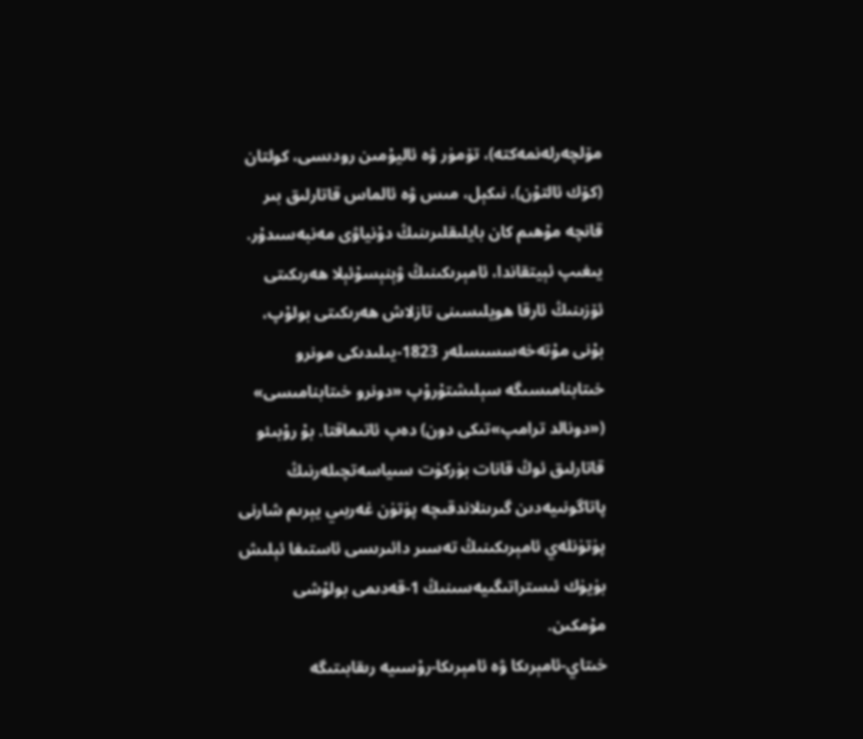مۆلچەرلەنمەكتە)، تۆمۈر ۋە ئاليۇمىن رودىسى، كولتان (كۆك ئالتۇن)، نىكېل، مىس ۋە ئالماس قاتارلىق بىر قانچە مۇھىم كان بايلىقلىرىنىڭ دۇنياۋى مەنبەسىدۇر.
يىغىپ ئېيتقاندا، ئامېرىكىنىڭ ۋېنېسۇئېلا ھەرىكىتى ئۆزىنىڭ ئارقا ھويلىسىنى تازلاش ھەرىكىتى بولۇپ، بۇنى مۇتەخەسسىسلەر 1823-يىلىدىكى مونرو خىتابنامىسىگە سېلىشتۇرۇپ «دونرو خىتابنامىسى» («دونالد ترامپ»تىكى دون) دەپ ئاتىماقتا. بۇ رۇبىئو قاتارلىق ئوڭ قانات بۈركۈت سىياسەتچىلەرنىڭ پاتاگونىيەدىن گىرىنلاندقىچە پۈتۈن غەربىي يېرىم شارنى پۈتۈنلەي ئامېرىكىنىڭ تەسىر دائىرىسى ئاستىغا ئېلىش بۈيۈك ئىستراتىگىيەسىنىڭ 1-قەدىمى بولۇشى مۇمكىن.
خىتاي-ئامېرىكا ۋە ئامېرىكا-رۇسىيە رىقابىتىگە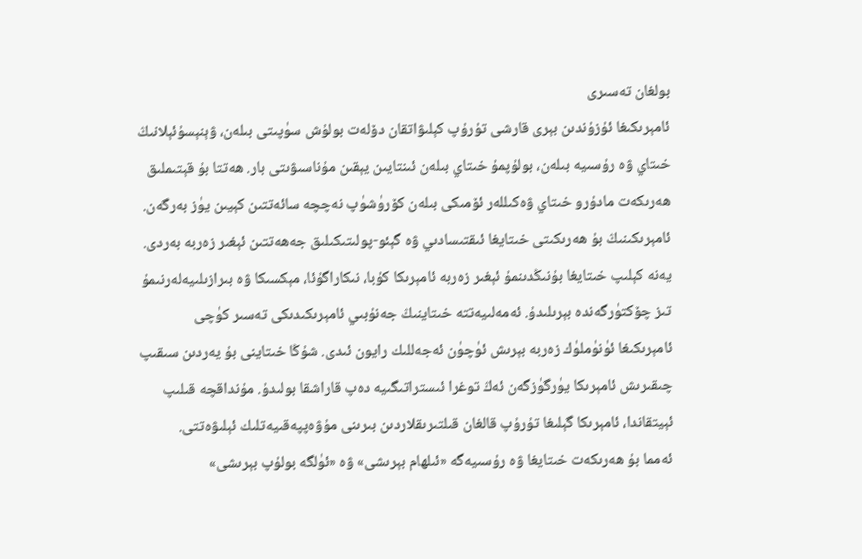بولغان تەسىرى
ئامېرىكىغا ئۇزۇندىن بېرى قارشى تۇرۇپ كېلىۋاتقان دۆلەت بولۇش سۈپىتى بىلەن، ۋېنېسۇئېلانىڭ خىتاي ۋە رۇسىيە بىلەن، بولۇپمۇ خىتاي بىلەن ئىنتايىن يېقىن مۇناسىۋىتى بار. ھەتتا بۇ قېتىملىق ھەرىكەت مادۇرو خىتاي ۋەكىللەر ئۆمىكى بىلەن كۆرۈشۈپ نەچچە سائەتتىن كېيىن يۈز بەرگەن. ئامېرىكىنىڭ بۇ ھەرىكىتى خىتايغا ئىقتىسادىي ۋە گېئو-پولىتىكىلىق جەھەتتىن ئېغىر زەربە بەردى. يەنە كېلىپ خىتايغا بۇنىڭدىنمۇ ئېغىر زەربە ئامېرىكا كۇبا، نىكاراگۇئا، مېكسىكا ۋە بىرازىلىيەلەرنىمۇ تىز چۆكتۈرگەندە بېرىلىدۇ. ئەمەلىيەتتە خىتاينىڭ جەنۇبىي ئامېرىكىدىكى تەسىر كۈچى ئامېرىكىغا ئۈنۈملۈك زەربە بېرىش ئۈچۈن ئەجەللىك رايون ئىدى. شۇڭا خىتاينى بۇ يەردىن سىقىپ چىقىرىش ئامېرىكا يۈرگۈزگەن ئەڭ توغرا ئىستراتىگىيە دەپ قاراشقا بولىدۇ. مۇنداقچە قىلىپ ئېيتقاندا، ئامېرىكا گېلىغا تۇرۇپ قالغان قىلتىرىقلاردىن بىرىنى مۇۋەپپەقىيەتلىك ئېلىۋەتتى.
ئەمما بۇ ھەرىكەت خىتايغا ۋە رۇسىيەگە «ئىلھام بېرىشى» ۋە «ئۈلگە بولۇپ بېرىشى»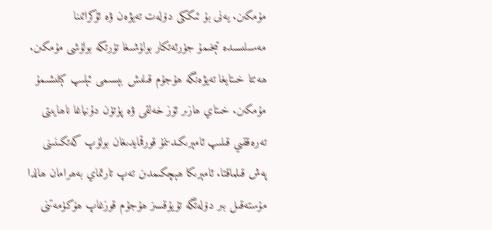مۇمكىن. يەنى بۇ ئىككى دۆلەت تەيۋەن ۋە ئۇكرائىنا مەسىلىسىدە تېخىمۇ جۈرئەتكار بولۇشىغا تۈرتكە بولۇشى مۇمكىن. ھەتتا خىتايغا تەيۋەنگە ھۇجۇم قىلىش بېسىمى ئېلىپ كېلىشىمۇ مۇمكىن. خىتاي ھازىر ئۆز خەلقى ۋە پۈتۈن دۇنياغا ناھايىتى تەرەققىي قىلىپ ئامېرىكىدىنمۇ قورقمايدىغان بولۇپ كەتكىنىنى پەش قىلماقتا. ئامېرىكا ھېچكىمدىن تەپ تارتماي بەھرامان ھالدا مۇستەقىل بىر دۆلەتگە تۇيۇقسىز ھۇجۇم قوزغاپ ھۆكۈمەتنى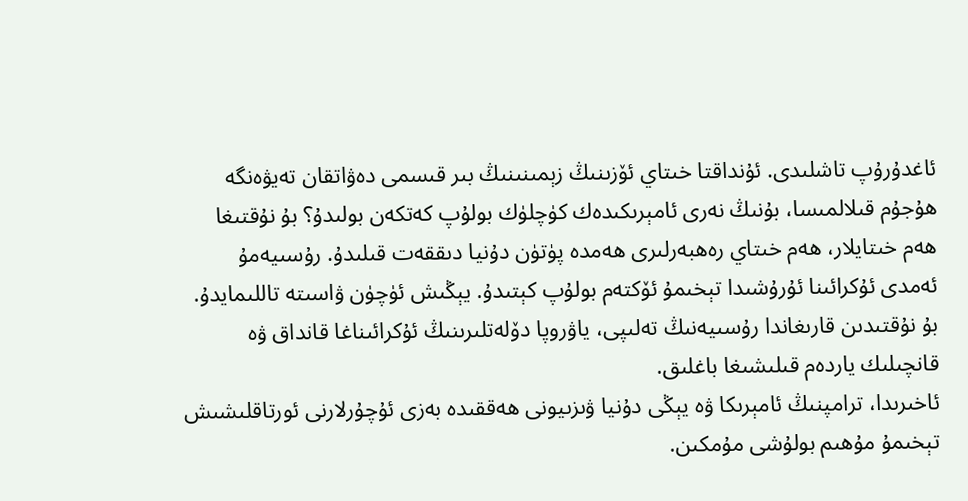ئاغدۇرۇپ تاشلىدى. ئۇنداقتا خىتاي ئۆزىنىڭ زېمىنىنىڭ بىر قىسمى دەۋاتقان تەيۋەنگە ھۇجۇم قىلالمىسا، بۇنىڭ نەرى ئامېرىكىدەك كۈچلۈك بولۇپ كەتكەن بولىدۇ؟ بۇ نۇقتىغا ھەم خىتايلار، ھەم خىتاي رەھبەرلىرى ھەمدە پۈتۈن دۇنيا دىققەت قىلىدۇ. رۇسىيەمۇ ئەمدى ئۇكرائىنا ئۇرۇشىدا تېخىمۇ ئۆكتەم بولۇپ كېتىدۇ. يېڭىش ئۈچۈن ۋاسىتە تاللىمايدۇ. بۇ نۇقتىدىن قارىغاندا رۇسىيەنىڭ تەلىپى، ياۋروپا دۆلەتلىرىنىڭ ئۇكرائىناغا قانداق ۋە قانچىلىك ياردەم قىلىشىغا باغلىق.
ئاخىرىدا، ترامپنىڭ ئامېرىكا ۋە يېڭى دۇنيا ۋىزىيونى ھەققىدە بەزى ئۇچۇرلارنى ئورتاقلىشىش تېخىمۇ مۇھىم بولۇشى مۇمكىن.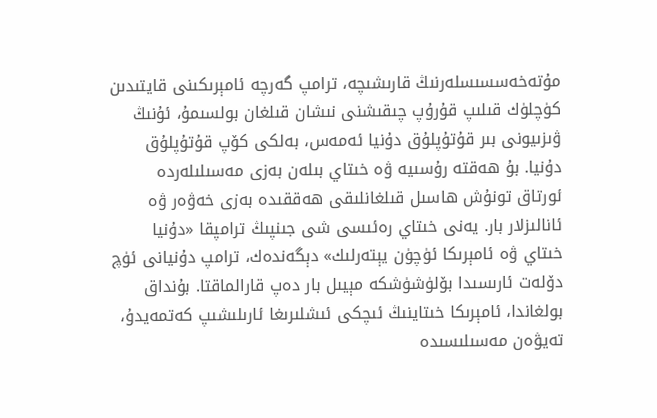مۇتەخەسسىسلەرنىڭ قارىشىچە، ترامپ گەرچە ئامېرىكىنى قايتىدىن كۈچلۈك قىلىپ قۇرۇپ چىقىشنى نىشان قىلغان بولسىمۇ، ئۇنىڭ ۋىزىيونى بىر قۇتۇپلۇق دۇنيا ئەمەس، بەلكى كۆپ قۇتۇپلۇق دۇنيا. بۇ ھەقتە رۇسىيە ۋە خىتاي بىلەن بەزى مەسىلىلەردە ئورتاق تونۇش ھاسىل قىلغانلىقى ھەققىدە بەزى خەۋەر ۋە ئانالىزلار بار. يەنى خىتاي رەئىسى شى جىنپىڭ ترامپقا «دۇنيا خىتاي ۋە ئامېرىكا ئۈچۈن يېتەرلىك» دېگەندەك، ترامپ دۇنيانى ئۈچ دۆلەت ئارىسىدا بۆلۈشۈشكە مېيىل بار دەپ قارالماقتا. بۇنداق بولغاندا، ئامېرىكا خىتاينىڭ ئىچكى ئىشلىرىغا ئارىلىشىپ كەتمەيدۇ، تەيۋەن مەسىلىسىدە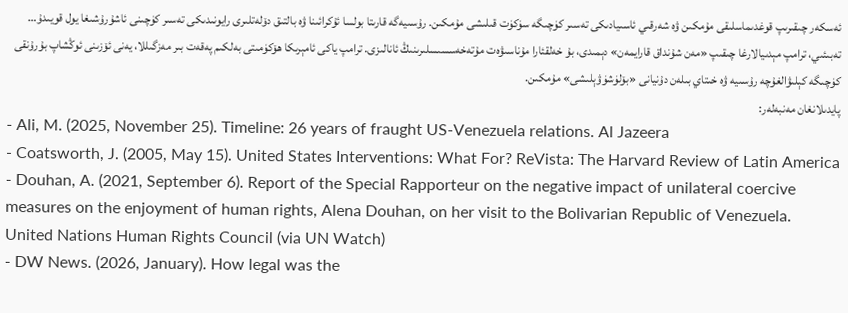ئەسكەر چىقىرىپ قوغدىماسلىقى مۇمكىن ۋە شەرقىي ئاسىيادىكى تەسىر كۈچىگە سۈكۈت قىلىشى مۇمكىن. رۇسىيەگە قارىتا بولسا ئۇكرائىنا ۋە بالتىق دۆلەتلىرى رايونىدىكى تەسىر كۈچىنى ئاشۇرۇشىغا يول قويىدۇ… تەبىئىي، ترامپ مېدىيالارغا چىقىپ «مەن شۇنداق قارايمەن» دېمىدى، بۇ خەلقئارا مۇناسىۋەت مۇتەخەسسىسلىرىنىڭ ئانالىزى. ترامپ ياكى ئامېرىكا ھۆكۈمىتى بەلكىم پەقەت بىر مەزگىللا، يەنى ئۆزىنى ئوڭشاپ بۇرۇنقى كۈچىگە كېلىۋالغۇچە رۇسىيە ۋە خىتاي بىلەن دۇنيانى «بۆلۈشۈۋېلىشى» مۇمكىن.
پايدىلانغان مەنبەلەر:
- Ali, M. (2025, November 25). Timeline: 26 years of fraught US-Venezuela relations. Al Jazeera
- Coatsworth, J. (2005, May 15). United States Interventions: What For? ReVista: The Harvard Review of Latin America
- Douhan, A. (2021, September 6). Report of the Special Rapporteur on the negative impact of unilateral coercive measures on the enjoyment of human rights, Alena Douhan, on her visit to the Bolivarian Republic of Venezuela. United Nations Human Rights Council (via UN Watch)
- DW News. (2026, January). How legal was the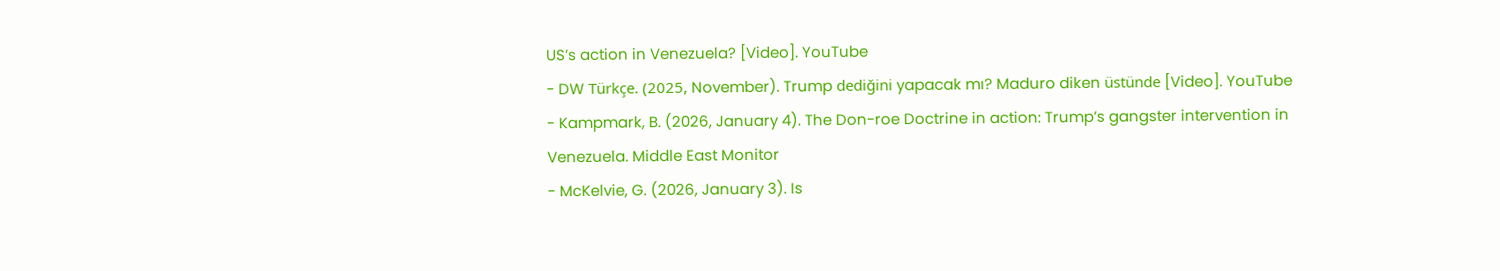US’s action in Venezuela? [Video]. YouTube
- DW Türkçe. (2025, November). Trump dediğini yapacak mı? Maduro diken üstünde [Video]. YouTube
- Kampmark, B. (2026, January 4). The Don-roe Doctrine in action: Trump’s gangster intervention in Venezuela. Middle East Monitor
- McKelvie, G. (2026, January 3). Is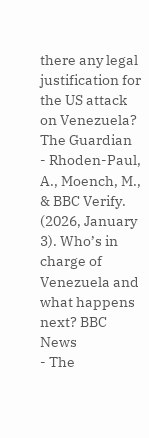there any legal justification for the US attack on Venezuela? The Guardian
- Rhoden-Paul, A., Moench, M., & BBC Verify. (2026, January 3). Who’s in charge of Venezuela and what happens next? BBC News
- The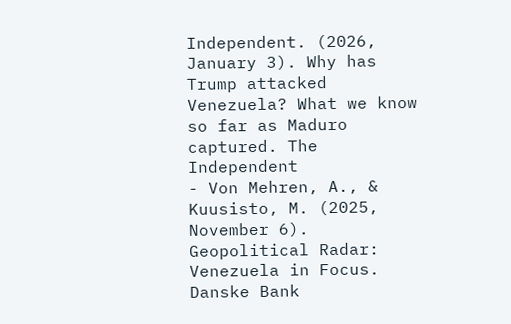Independent. (2026, January 3). Why has Trump attacked Venezuela? What we know so far as Maduro captured. The Independent
- Von Mehren, A., & Kuusisto, M. (2025, November 6). Geopolitical Radar: Venezuela in Focus. Danske Bank